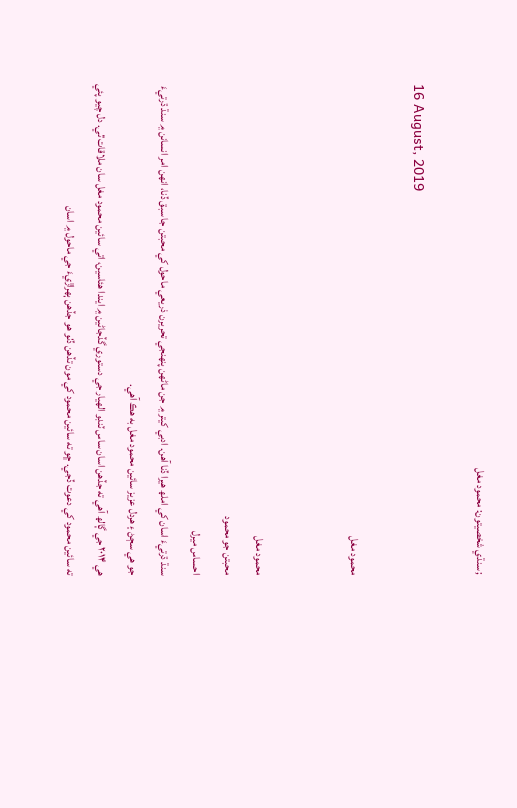; سنڌي شخصيتون: محمود مغل

16 August, 2019

محمود مغل


محمود مغل
محبتن جو محمود
احساس ميرل
سنڌ ڌرتيءَ اسان کي املھ هيرا ڏنا آهن. ادبي کيتر ۾ جن ماڻهن پنهنجي تحريرن ذريعي ماحول کي محبتن جا سبق ڏنا، انهن امر انسانن ۾ سنڌ ڌرتيءَ جو هي سڄڻ ۽ هردل عزيز سائين محمود مغل به هڪ آهي.
هي ۲۰۱۴ جي ڳالھ آهي ته جڏهن اسان ساس ٽنڊو الهيار جي دستوري گڏجاڻين ۾ ايندا هئاسين، اتي سائين محمود مغل سان ملاقات ٿي. دل چيو پئي ته سائين محمود کي دعوت ڏجي. ڇو ته سائين محمود کي مون تڏهن ڏٺو هو جڏھن ٻهراڙيءَ جي ماحول ۾ اسان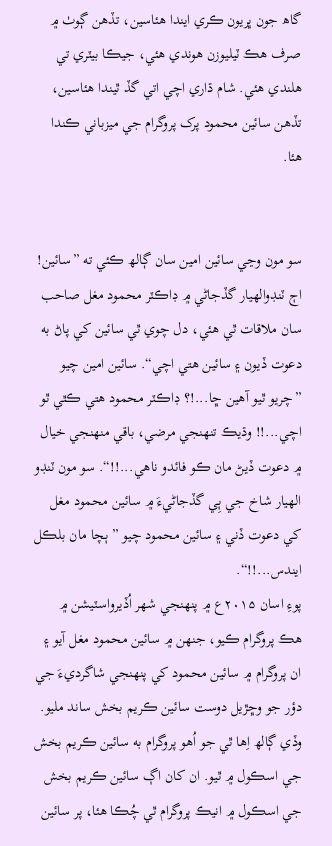گاھ جون ڀريون ڪري ايندا هئاسين، تڏهن ڳوٺ ۾ صرف هڪ ٽيليوزن هوندي هئي، جيڪا بيٽري تي هلندي هئي. شام ڌاري اچي اتي گڏ ٿيندا هئاسين، تڏهن سائين محمود پرک پروگرام جي ميزباني ڪندا هئا.


سو مون وڃي سائين امين سان ڳالھ ڪئي ته ”سائين! اڄ ٽنڊوالهيار گڏجاڻي ۾ ڊاڪٽر محمود مغل صاحب سان ملاقات ٿي هئي، دل چوي ٿي سائين کي پاڻ به دعوت ڏيون ۽ سائين هتي اچي“. سائين امين چيو ”چريو ٿيو آهين ڇا...!؟ ڊاڪٽر محمود هتي ڪٿي ٿو اچي...!! وڌيڪ تنهنجي مرضي، باقي منهنجي خيال ۾ دعوت ڏيڻ مان ڪو فائدو ناهي...!!“. سو مون ٽنڊو الهيار شاخ جي ٻِي گڏجاڻيءَ ۾ سائين محمود مغل کي دعوت ڏني ۽ سائين محمود چيو ” ٻچا مان بلڪل ايندس...!!“.
پوءِ اسان ۲۰۱۵ع ۾ پنهنجي شهر اُڏيرواسٽيشن ۾ هڪ پروگرام ڪيو، جنهن ۾ سائين محمود مغل آيو ۽ ان پروگرام ۾ سائين محمود کي پنهنجي شاگرديءَ جي دؤر جو وڇڙيل دوست سائين ڪريم بخش ساند مليو. وڏي ڳالھ اِها ٿي جو اُهو پروگرام به سائين ڪريم بخش جي اسڪول ۾ ٿيو. ان کان اڳ سائين ڪريم بخش جي اسڪول ۾ انيڪ پروگرام ٿي چُڪا هئا، پر سائين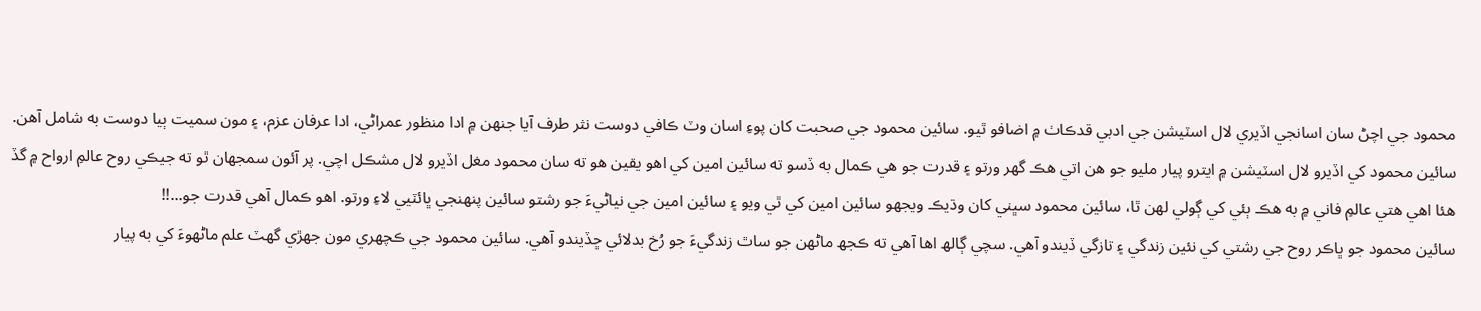محمود جي اچڻ سان اسانجي اڏيري لال اسٽيشن جي ادبي قدڪاٺ ۾ اضافو ٿيو. سائين محمود جي صحبت کان پوءِ اسان وٽ ڪافي دوست نثر طرف آيا جنهن ۾ ادا منظور عمراڻي، ادا عرفان عزم، ۽ مون سميت ٻيا دوست به شامل آهن. سائين محمود کي اڏيرو لال اسٽيشن ۾ ايترو پيار مليو جو هن اتي هڪ گهر ورتو ۽ قدرت جو هي ڪمال به ڏسو ته سائين امين کي اهو يقين هو ته سان محمود مغل اڏيرو لال مشڪل اچي. پر آئون سمجهان ٿو ته جيڪي روح عالمِ ارواح ۾ گڏ هئا اهي هتي عالمِ فاني ۾ به هڪ ٻئي کي ڳولي لهن ٿا، سائين محمود سڀني کان وڌيڪ ويجهو سائين امين کي ٿي ويو ۽ سائين امين جي نياڻيءَ جو رشتو سائين پنهنجي ڀائٽيي لاءِ ورتو. اهو ڪمال آهي قدرت جو...!!
سائين محمود جو ڀاڪر روح جي رشتي کي نئين زندگي ۽ تازگي ڏيندو آهي. سچي ڳالھ اها آهي ته ڪجھ ماڻهن جو ساٿ زندگيءَ جو رُخ بدلائي ڇڏيندو آهي. سائين محمود جي ڪچهري مون جهڙي گهٽ علم ماڻهوءَ کي به پيار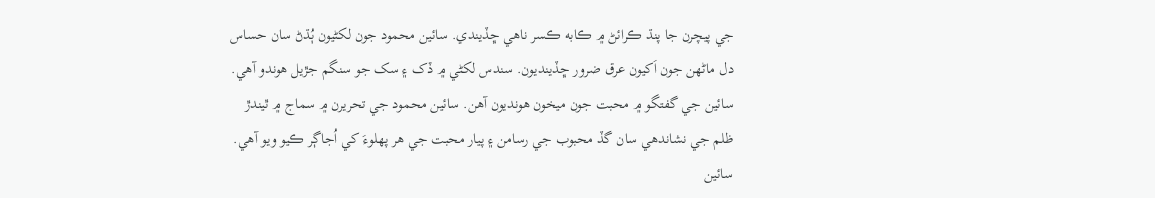جي پيچرن جا پنڌ ڪرائڻ ۾ ڪابه ڪسر ناهي ڇڏيندي. سائين محمود جون لکڻيون ٻُڌڻ سان حساس دل ماڻھن جون اَکيون عرق ضرور ڇڏينديون. سندس لکڻي ۾ ڏک ۽ سک جو سنگم جڙيل هوندو آهي. سائين جي گفتگو ۾ محبت جون ميخون هونديون آهن. سائين محمود جي تحريرن ۾ سماج ۾ ٿيندڙ ظلم جي نشاندهي سان گڏ محبوب جي رسامن ۽ پيار محبت جي هر پهلوءَ کي اُجاڳر ڪيو ويو آهي. سائين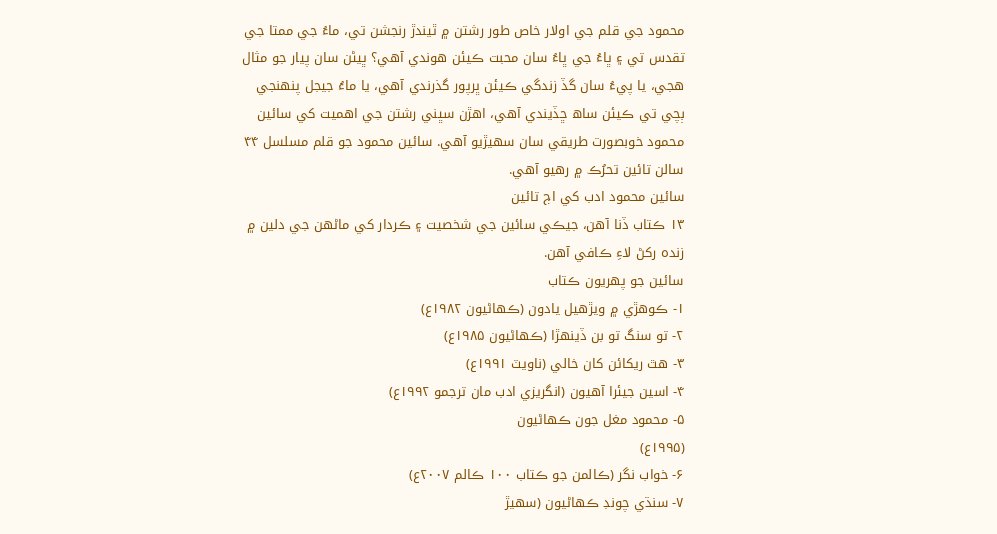محمود جي قلم جي اولار خاص طور رشتن ۾ ٿيندڙ رنجشن تي، ماءُ جي ممتا جي تقدس تي ۽ ڀاءُ جي ڀاءُ سان محبت ڪيئن هوندي آهي؟ ڀيڻن سان پيار جو مثال هجي، يا پيءُ سان گڏ زندگي ڪيئن ڀرپور گذرندي آهي، يا ماءُ جيجل پنهنجي ٻچي تي ڪيئن ساھ ڇڏيندي آهي، اھڙن سڀني رشتن جي اھميت کي سائين محمود خوبصورت طريقي سان سهيڙيو آهي. سائين محمود جو قلم مسلسل ۴۴ سالن تائين تحرُڪ ۾ رهيو آهي.
سائين محمود ادب کي اڄ تائين
۱۳ ڪتاب ڏنا آهن، جيڪي سائين جي شخصيت ۽ ڪردار کي ماڻھن جي دلين ۾ زنده رکڻ لاءِ ڪافي آھن.
سائين جو پهريون ڪتاب
۱- ڪوهڙي ۾ ويڙهيل يادون (ڪهاڻيون ۱۹۸۲ع)
۲- تو سنگ تو بن ڏينهڙا (ڪهاڻيون ۱۹۸۵ع)
۳- هٿ ريکائن کان خالي (ناويٽ ۱۹۹۱ع)
۴- اسين جيئرا آهيون (انگريزي ادب مان ترجمو ۱۹۹۲ع)
۵- محمود مغل جون ڪهاڻيون
(۱۹۹۵ع)
۶- خواب نگر (ڪالمن جو ڪتاب ۱۰۰ ڪالم ۲۰۰۷ع)
۷- سنڌي چونڊ ڪهاڻيون (سهيڙ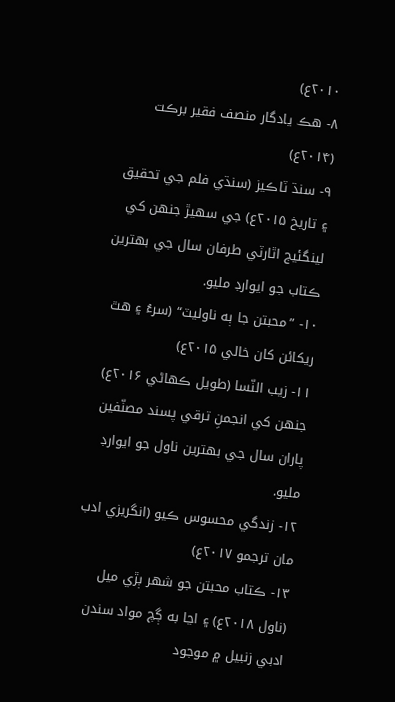۲۰۱۰ع)
۸- هڪ يادگار منصف فقير برڪت (۲۰۱۴ع)
۹- سنڌ ٽاڪيز (سنڌي فلم جي تحقيق ۽ تاريخ ۲۰۱۵ع) جي سهيڙ جنهن کي لينگئيج اٿارٽي طرفان سال جي بهترين ڪتاب جو ايوارڊ مليو.
۱۰- ”محبتن جا ٻه ناوليٽ“ (سرءُ ۽ هٿ ريکائن کان خالي ۲۰۱۵ع)
۱۱- زيب النّسا (طويل ڪهاڻي ۲۰۱۶ع) جنهن کي انجمنِ ترقي پسند مصنّفين پاران سال جي بهترين ناول جو ايوارڊ مليو.
۱۲- زندگي محسوس ڪيو (انگريزي ادب مان ترجمو ۲۰۱۷ع)
۱۳- ڪتاب محبتن جو شهر ٻڙي ميل (ناول ۲۰۱۸ع) ۽ اڃا به ڳچ مواد سندن ادبي زنبيل ۾ موجود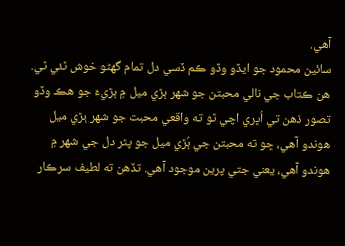آھي.
سائين محمود جو ايڏو وڏو ڪم ڏسي دل تمام گهڻو خوش ٿئي ٿي. هن ڪتاب جي نالي محبتن جو شهر ٻڙي ميل ۾ ٻڙيءَ جو هڪ وڏو تصور ذھن تي اُڀري اچي ٿو ته واقعي محبت جو شهر ٻڙي ميل هوندو آهي، ڇو ته محبتن جي ٻُڙي ميل جو پٿر دل جي شهر ۾ هوندو آهي، يعني جتي پرين موجود آهي. تڏهن ته لطيف سرڪار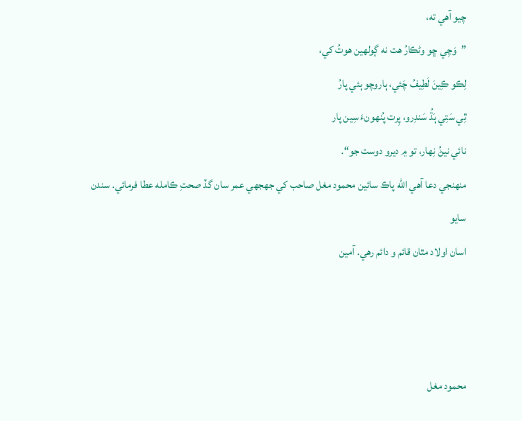چيو آهي ته،
”وَڃِي ڇو وڻڪارُ هت نه ڳولهين هوتُ کي،
لِڪو ڪِينَ لَطِيفُ چَئي، ٻاروچو ٻئي پارُ
ٿِي سَتِي ٻَڌُ سَندِرو، پِرت پُنهونءَ سِين پار
نائي نيڻُ نِهار، تو ۾ ديرو دوست جو“.
منهنجي دعا آهي الله پاڪ سائين محمود مغل صاحب کي جهجهي عمر سان گڏ صحتِ ڪامله عطا فرمائي. سندن سايو
اسان اولاد مٿان قائم و دائم رهي. آمين



محمود مغل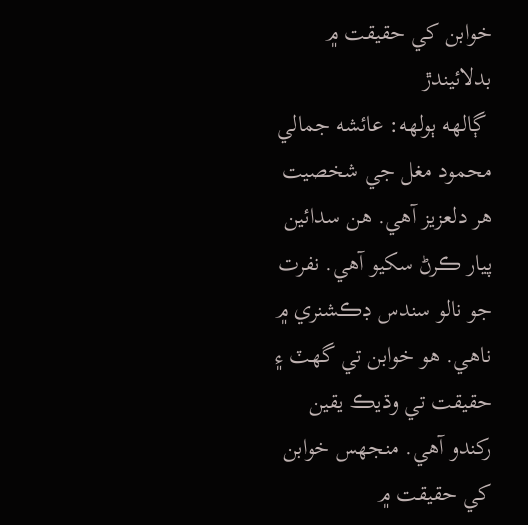خوابن کي حقيقت ۾ بدلائيندڙ
 ڳالهه ٻولهه: عائشه جمالي
محمود مغل جي شخصيت هر دلعزيز آهي. هن سدائين پيار ڪرڻ سکيو آهي. نفرت جو نالو سندس ڊڪشنري ۾ ناهي. هو خوابن تي گهٽ ۽ حقيقت تي وڌيڪ يقين رکندو آهي. منجهس خوابن کي حقيقت ۾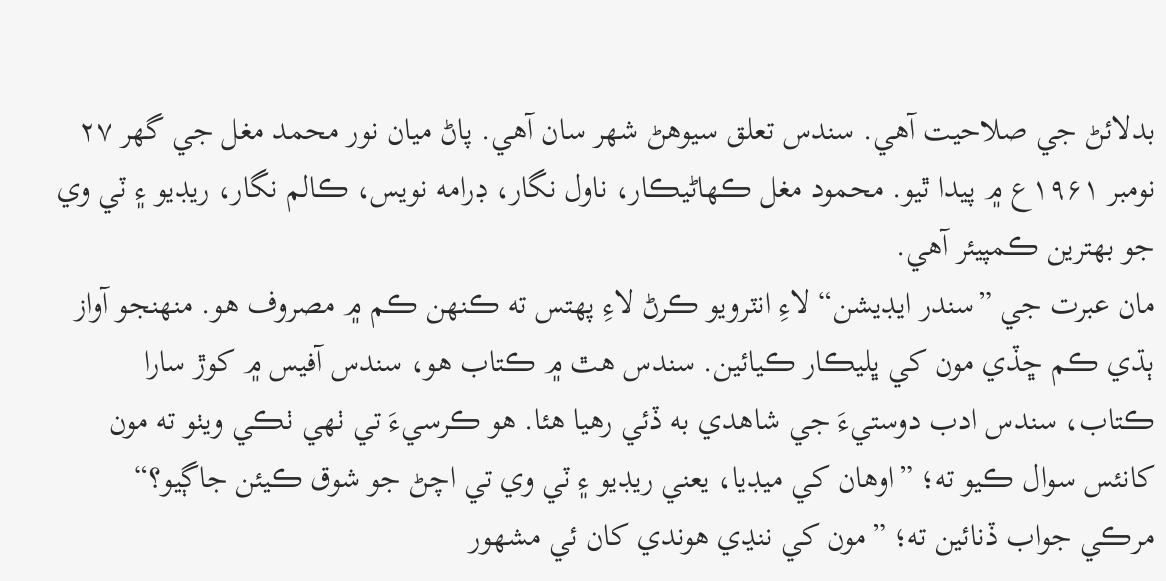بدلائڻ جي صلاحيت آهي. سندس تعلق سيوهڻ شهر سان آهي. پاڻ ميان نور محمد مغل جي گهر ۲۷ نومبر ۱۹۶۱ع ۾ پيدا ٿيو. محمود مغل ڪهاڻيڪار، ناول نگار، ڊرامه نويس، ڪالم نگار، ريڊيو ۽ ٽي وي جو بهترين ڪمپيئر آهي.
مان عبرت جي ”سندر ايڊيشن“ لاءِ انٽرويو ڪرڻ لاءِ پهتس ته ڪنهن ڪم ۾ مصروف هو. منهنجو آواز ٻڌي ڪم ڇڏي مون کي ڀليڪار ڪيائين. سندس هٿ ۾ ڪتاب هو، سندس آفيس ۾ کوڙ سارا ڪتاب، سندس ادب دوستيءَ جي شاهدي به ڏئي رهيا هئا. هو ڪرسيءَ تي ٺهي ٺڪي ويٺو ته مون کانئس سوال ڪيو ته؛ ”اوهان کي ميڊيا، يعني ريڊيو ۽ ٽي وي تي اچڻ جو شوق ڪيئن جاڳيو؟“
مرڪي جواب ڏنائين ته؛ ”مون کي ننڍي هوندي کان ئي مشهور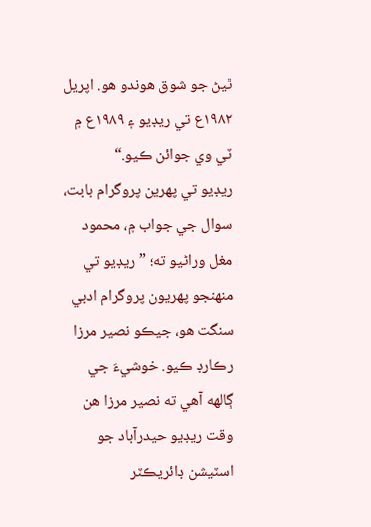ٿيڻ جو شوق هوندو هو. اپريل ۱۹۸۲ع تي ريڊيو ۽ ۱۹۸۹ع ۾ ٽي وي جوائن ڪيو.“
ريڊيو تي پهرين پروگرام بابت، سوال جي جواب ۾، محمود مغل وراڻيو ته؛ ”ريڊيو تي منهنجو پهريون پروگرام ادبي سنگت هو، جيڪو نصير مرزا رڪارڊ ڪيو. خوشيءَ جي ڳالهه آهي ته نصير مرزا هن وقت ريڊيو حيدرآباد جو اسٽيشن ڊائريڪٽر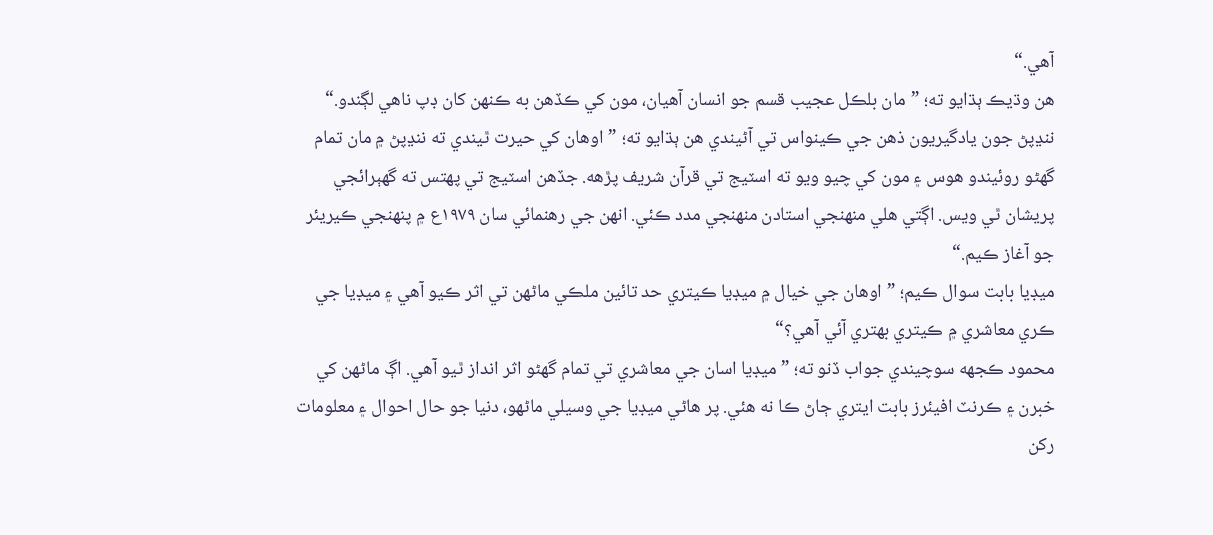آهي.“
هن وڌيڪ ٻڌايو ته؛ ”مان بلڪل عجيب قسم جو انسان آهيان، مون کي ڪڏهن به ڪنهن کان ڊپ ناهي لڳندو.“
ننڍپڻ جون يادگيريون ذهن جي ڪينواس تي آڻيندي هن ٻڌايو ته؛ ”اوهان کي حيرت ٿيندي ته ننڍپڻ ۾ مان تمام گهڻو روئيندو هوس ۽ مون کي چيو ويو ته اسٽيج تي قرآن شريف پڙهه. جڏهن اسٽيج تي پهتس ته گهٻرائجي پريشان ٿي ويس. اڳتي هلي منهنجي استادن منهنجي مدد ڪئي. انهن جي رهنمائي سان ۱۹۷۹ع ۾ پنهنجي ڪيريئر جو آغاز ڪيم.“
ميڊيا بابت سوال ڪيم؛ ”اوهان جي خيال ۾ ميڊيا ڪيتري حد تائين ملڪي ماڻهن تي اثر ڪيو آهي ۽ ميڊيا جي ڪري معاشري ۾ ڪيتري بهتري آئي آهي؟“
محمود ڪجهه سوچيندي جواب ڏنو ته؛ ”ميڊيا اسان جي معاشري تي تمام گهڻو اثر انداز ٿيو آهي. اڳ ماڻهن کي خبرن ۽ ڪرنٽ افيئرز بابت ايتري ڄاڻ ڪا نه هئي. پر هاڻي ميڊيا جي وسيلي ماڻهو، دنيا جو حال احوال ۽ معلومات رکن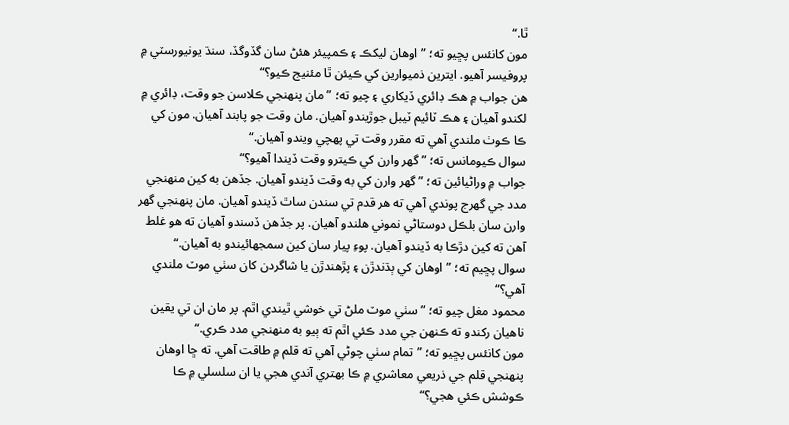ٿا.“
مون کانئس پڇيو ته؛ ”اوهان ليکڪ ۽ ڪمپيئر هئڻ سان گڏوگڏ، سنڌ يونيورسٽي ۾ پروفيسر آهيو. ايترين ذميوارين کي ڪيئن ٿا مئنيج ڪيو؟“
هن جواب ۾ هڪ ڊائري ڏيکاري ۽ چيو ته؛ ”مان پنهنجي ڪلاسن جو وقت، ڊائري ۾ لکندو آهيان ۽ هڪ ٽائيم ٽيبل جوڙيندو آهيان. مان وقت جو پابند آهيان. مون کي ڪا ڪوٺ ملندي آهي ته مقرر وقت تي پهچي ويندو آهيان.“
سوال ڪيومانس ته؛ ”گهر وارن کي ڪيترو وقت ڏيندا آهيو؟“
جواب ۾ وراڻيائين ته؛ ”گهر وارن کي به وقت ڏيندو آهيان. جڏهن به کين منهنجي مدد جي گهرج پوندي آهي ته هر قدم تي سندن ساٿ ڏيندو آهيان. مان پنهنجي گهر وارن سان بلڪل دوستاڻي نموني هلندو آهيان. پر جڏهن ڏسندو آهيان ته هو غلط آهن ته کين دڙڪا به ڏيندو آهيان. پوءِ پيار سان کين سمجهائيندو به آهيان.“
سوال پڇيم ته؛ ”اوهان کي ٻڌندڙن ۽ پڙهندڙن يا شاگردن کان سٺي موٽ ملندي آهي؟“
محمود مغل چيو ته؛ ”سٺي موٽ ملڻ تي خوشي ٿيندي اٿم. پر مان ان تي يقين ناهيان رکندو ته ڪنهن جي مدد ڪئي اٿم ته ٻيو به منهنجي مدد ڪري.“
مون کانئس پڇيو ته؛ ”تمام سٺي چوڻي آهي ته قلم ۾ طاقت آهي. ته ڇا اوهان پنهنجي قلم جي ذريعي معاشري ۾ ڪا بهتري آندي هجي يا ان سلسلي ۾ ڪا ڪوشش ڪئي هجي؟“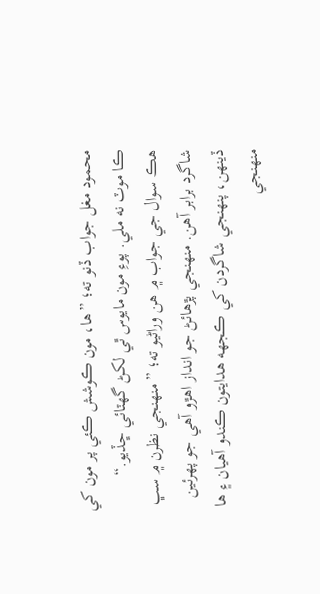محمود مغل جواب ڏنو ته؛ ”ها، مون ڪوشش ڪئي پر مون کي ڪا موٽ نه ملي. پوءِ مون مايوس ٿي لکڻ گهٽائي ڇڏيو.“
هڪ سوال جي جواب ۾ هن وراڻيو ته؛ ”منهنجي نظرن ۾ سڀ شاگرد برابر آهن. منهنجي پڙهائڻ جو انداز اهڙو آهي جو پهرئين ڏينهن، پنهنجي شاگردن کي ڪجهه هدايتون ڪندو آهيان ۽ ها منهنجي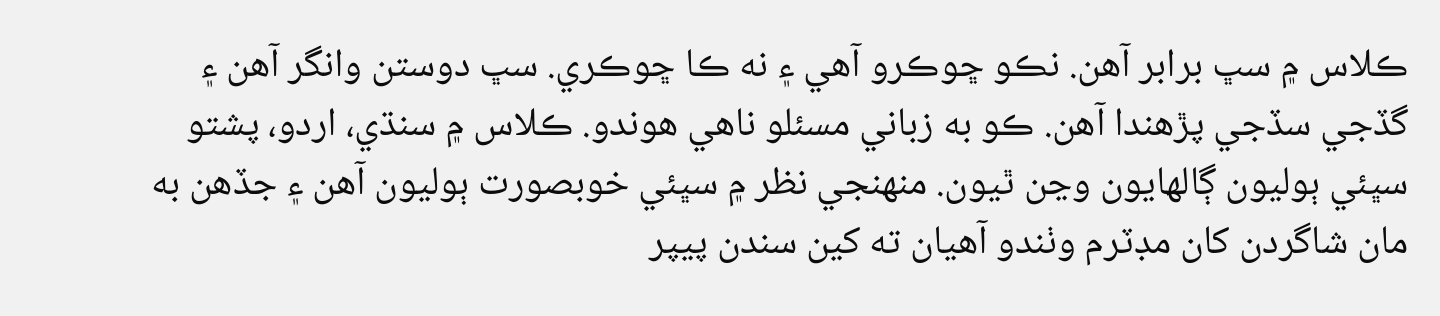ڪلاس ۾ سڀ برابر آهن. نڪو ڇوڪرو آهي ۽ نه ڪا ڇوڪري. سڀ دوستن وانگر آهن ۽ گڏجي سڏجي پڙهندا آهن. ڪو به زباني مسئلو ناهي هوندو. ڪلاس ۾ سنڌي، اردو، پشتو سڀئي ٻوليون ڳالهايون وڃن ٿيون. منهنجي نظر ۾ سڀئي خوبصورت ٻوليون آهن ۽ جڏهن به مان شاگردن کان مڊٽرم وٺندو آهيان ته کين سندن پيپر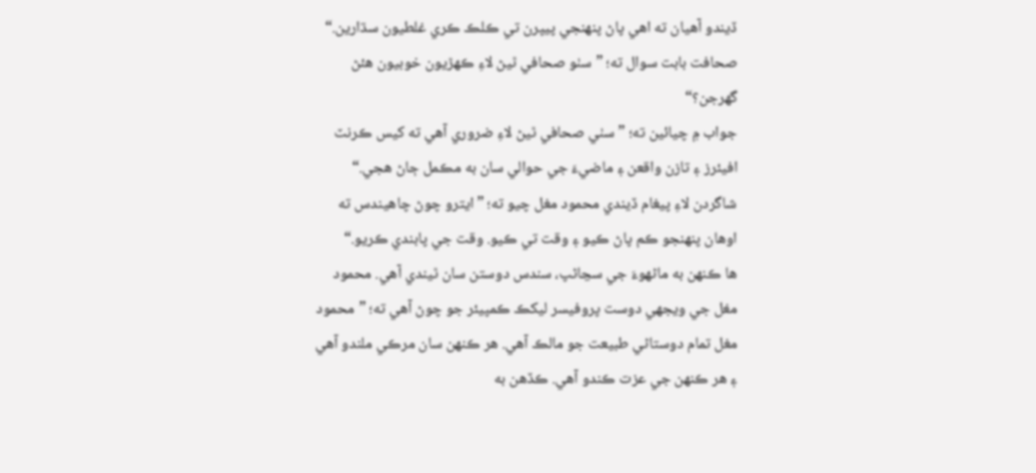ڏيندو آهيان ته اهي پاڻ پنهنجي پيپرن تي ڪلڪ ڪري غلطيون سڌارين.“
صحافت بابت سوال ته؛ ”سٺو صحافي ٿيڻ لاءِ ڪهڙيون خوبيون هئڻ گهرجن؟“
جواب ۾ چيائين ته؛ ”سٺي صحافي ٿيڻ لاءِ ضروري آهي ته کيس ڪرنٽ افيئرز ۽ تازن واقعن ۽ ماضيءَ جي حوالي سان به مڪمل ڄاڻ هجي.“
شاگردن لاءِ پيغام ڏيندي محمود مغل چيو ته؛ ”ايترو چوڻ چاهيندس ته اوهان پنهنجو ڪم پاڻ ڪيو ۽ وقت تي ڪيو. وقت جي پابندي ڪريو.“
ها ڪنهن به ماڻهوءَ جي سڃاڻپ، سندس دوستن سان ٿيندي آهي. محمود مغل جي ويجهي دوست پروفيسر ليکڪ ڪمپيئر جو چوڻ آهي ته؛ ”محمود مغل تمام دوستاڻي طبيعت جو مالڪ آهي. هر ڪنهن سان مرڪي ملندو آهي ۽ هر ڪنهن جي عزت ڪندو آهي. ڪڏهن به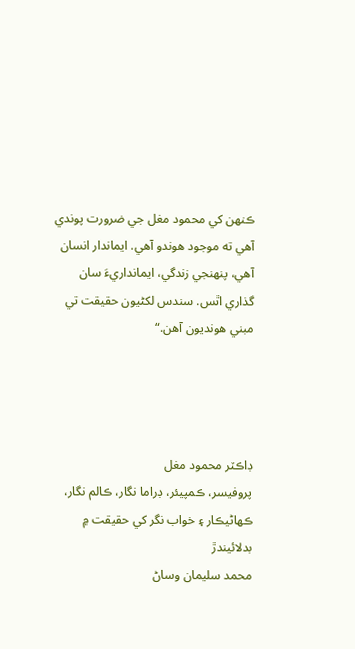ڪنهن کي محمود مغل جي ضرورت پوندي آهي ته موجود هوندو آهي. ايماندار انسان آهي، پنهنجي زندگي، ايمانداريءَ سان گذاري اٿس. سندس لکڻيون حقيقت تي مبني هونديون آهن.“




ڊاڪٽر محمود مغل
پروفيسر، ڪمپيئر، ڊراما نگار، ڪالم نگار، ڪهاڻيڪار ۽ خواب نگر کي حقيقت ۾ بدلائيندڙ
محمد سليمان وساڻ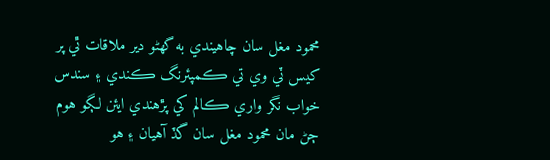محمود مغل سان چاهيندي به گهڻو دير ملاقات ٿي پر کيس ٽي وي تي ڪمپئرنگ ڪندي ۽ سندس خواب نگر واري ڪالم کي پڙهندي ايئن لڳو هوم ڄڻ مان محمود مغل سان گڏ آهيان ۽ هو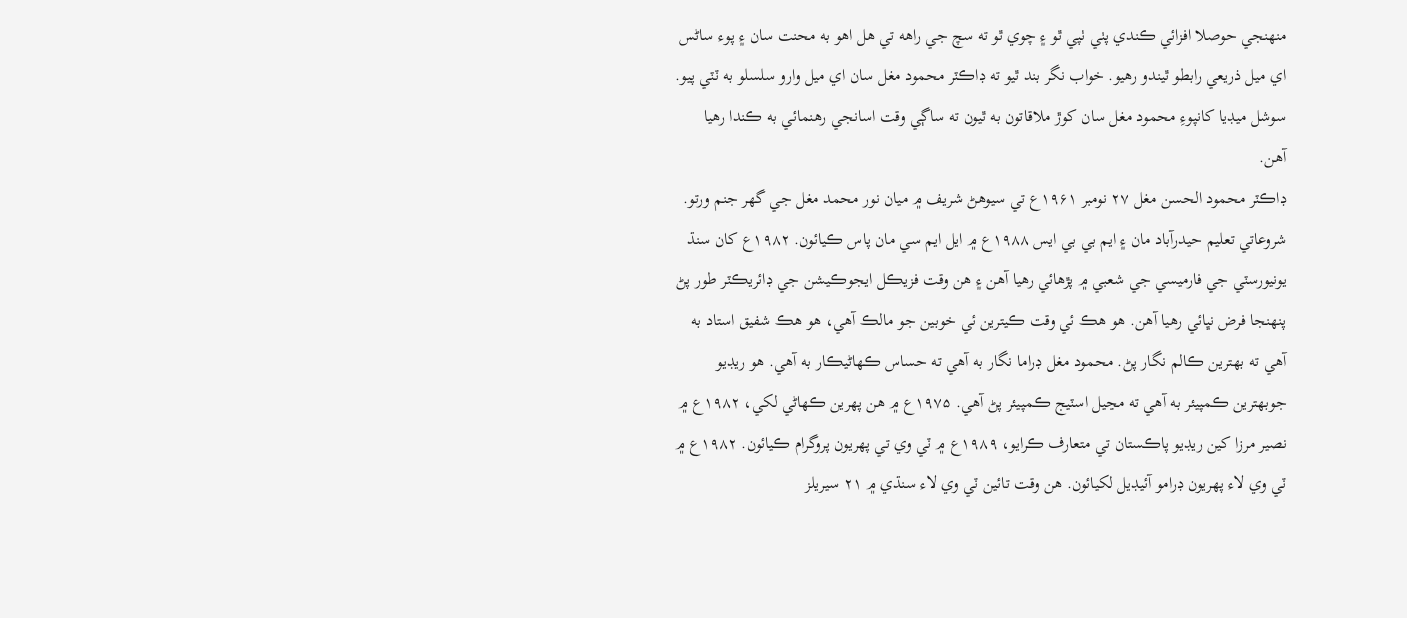منهنجي حوصلا افزائي ڪندي پٺي ٺپي ٿو ۽ چوي ٿو ته سچ جي راهه تي هل اهو به محنت سان ۽ پوء ساڻس اي ميل ذريعي رابطو ٿيندو رهيو. خواب نگر بند ٿيو ته ڊاڪٽر محمود مغل سان اي ميل وارو سلسلو به ٽٽي پيو. سوشل ميڊيا کانپوءِ محمود مغل سان کوڙ ملاقاتون به ٿيون ته ساڳي وقت اسانجي رهنمائي به ڪندا رهيا آهن.
ڊاڪٽر محمود الحسن مغل ۲۷ نومبر ۱۹۶۱ع تي سيوهڻ شريف ۾ ميان نور محمد مغل جي گهر جنم ورتو. شروعاتي تعليم حيدرآباد مان ۽ ايم بي بي ايس ۱۹۸۸ع ۾ ايل ايم سي مان پاس ڪيائون. ۱۹۸۲ع کان سنڌ يونيورسٽي جي فارميسي جي شعبي ۾ پڙهائي رهيا آهن ۽ هن وقت فزيڪل ايجوڪيشن جي ڊائريڪٽر طور پڻ پنهنجا فرض نڀائي رهيا آهن. هو هڪ ئي وقت ڪيترين ئي خوبين جو مالڪ آهي، هو هڪ شفيق استاد به آهي ته بهترين ڪالم نگار پڻ. محمود مغل ڊراما نگار به آهي ته حساس ڪهاڻيڪار به آهي. هو ريڊيو جوبهترين ڪمپيئر به آهي ته مڃيل اسٽيج ڪمپيئر پڻ آهي. ۱۹۷۵ع ۾ هن پهرين ڪهاڻي لکي، ۱۹۸۲ع ۾ نصير مرزا کين ريڊيو پاڪستان تي متعارف ڪرايو، ۱۹۸۹ع ۾ ٽي وي تي پهريون پروگرام ڪيائون. ۱۹۸۲ع ۾ ٽي وي لاء پهريون ڊرامو آئيڊيل لکيائون. هن وقت تائين ٽي وي لاء سنڌي ۾ ۲۱ سيريلز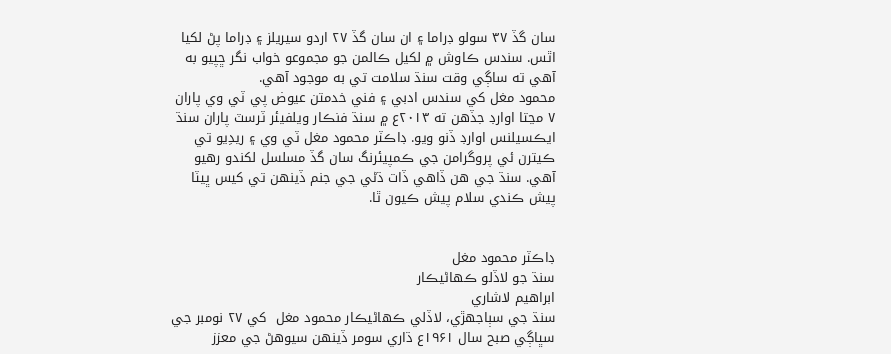سان گڏ ۳۷ سولو ڊراما ۽ ان سان گڏ ۲۷ اردو سيريلز ۽ ڊراما پڻ لکيا اٿس. سندس ڪاوش ۾ لکيل ڪالمن جو مجموعو خواب نگر ڇپيو به آهي ته ساڳي وقت سنڌ سلامت تي به موجود آهي.
محمود مغل کي سندس ادبي ۽ فني خدمتن عيوض پي ٽي وي پاران ۷ مڃتا اوارڊ جڏهن ته ۲۰۱۳ع ۾ سنڌ فنڪار ويلفيئر ٽرسٽ پاران سنڌ ايڪسيلنس اوارڊ ڏنو ويو. ڊاڪٽر محمود مغل ٽي وي ۽ ريدِيو تي ڪيترن ئي پروگرامن جي ڪمپيئرنگ سان گڏ مسلسل لکندو رهيو آهي. سنڌ جي هن ڏاهي ڏات ڌڻي جي جنم ڏينهن تي کيس ڀيٽا پيش ڪندي سلام پيش ڪيون ٿا.


ڊاڪٽر محمود مغل
سنڌ جو لاڏلو ڪهاڻيڪار
ابراهيم لاشاري
سنڌ جي سٻاجهڙي، لاڏلي ڪهاڻيڪار محمود مغل  کي ۲۷ نومبر جي سڀاڳي صبح سال ۱۹۶۱ع ڌاري سومر ڏينهن سيوهڻ جي معزز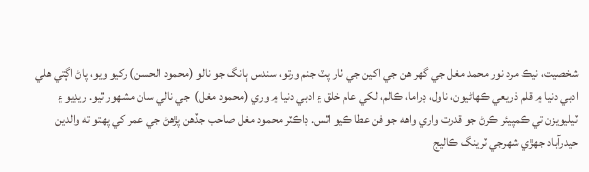شخصيت، نيڪ مرد نور محمد مغل جي گهر هن جي اکين جي ٺار پٽ جنم ورتو، سندس ٻانگ جو نالو (محمود الحسن) رکيو ويو، پاڻ اڳتي هلي ادبي دنيا ۾ قلم ذريعي ڪهاڻيون، ناول، ڊراما، ڪالم، لکي عام خلق ۽ ادبي دنيا ۾ وري (محمود مغل)  جي نالي سان مشهور ٿيو. ريڊيو ۽ ٽيليويزن تي ڪمپيئر ڪرڻ جو قدرت واري واهه جو فن عطا ڪيو اٿس. ڊاڪٽر محمود مغل صاحب جڏهن پڙهڻ جي عمر کي پهتو ته والدين حيدرآباد جهڙي شهرجي ٽرينگ ڪاليج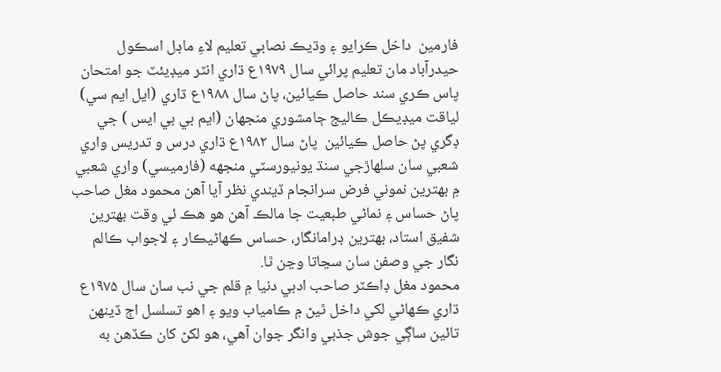فارمين  داخل ڪرايو ۽ وڌيڪ نصابي تعليم لاءِ ماڊل اسڪول حيدرآباد مان تعليم پرائي سال ۱۹۷۹ع ڌاري انٽر ميڊيئٽ جو امتحان پاس ڪري سند حاصل ڪيائين، پاڻ سال ۱۹۸۸ع ڌاري (ايل ايم سي) لياقت ميڊيڪل ڪاليج ڄامشوري منجهان (ايم بي بي ايس ) جي ڊگري پڻ حاصل ڪيائين  پاڻ سال ۱۹۸۲ع ڌاري درس و تدريس واري شعبي سان سلهاڙجي سنڌ يونيورسٽي منجهه (فارميسي) واري شعبي ۾ بهترين نموني فرض سرانجام ڏيندي نظر آيا آهن محمود مغل صاحب پاڻ حساس ۽ نماڻي طبعيت جا مالڪ آهن هو هڪ ئي وقت بهترين شفيق استاد، بهترين ڊرامانگار، حساس ڪهاڻيڪار ۽ لاجواب ڪالم نگار جي وصفن سان سڃاتا وڃن ٿا.
محمود مغل ڊاڪٽر صاحب ادبي دنيا ۾ قلم جي نب سان سال ۱۹۷۵ع ڌاري ڪهاڻي لکي داخل ٿيڻ ۾ ڪامياب ويو ۽ اهو تسلسل اڄ ڏينهن تائين ساڳي جوش جذبي وانگر جوان آهي، هو لکڻ کان ڪڏهن به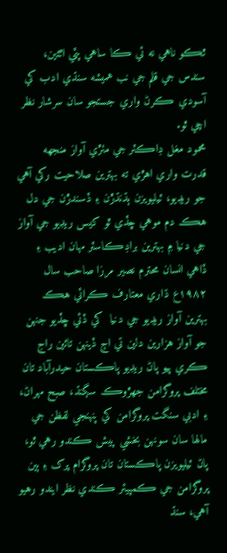ٿڪو ناهي نه ئي ڪا ساهي پٽي اٿئين، سندس جي قلم جي نب هميشه سنڌي ادب کي آسودي ڪرڻ واري جستجو سان سرشار نظر اچي ٿو.
محمود مغل ڊاڪٽر جي مٺڙي آواز منجهه قدرت واري اهڙي ته بهترين صلاحيت رکي آهي جو ريڊيو، ٽيليويزن ٻڌنڌڙن ۽ ڏسندڙن جي دل هڪ دم موهي ڇڏي ٿو کيس ريڊيو جي آواز جي دنيا ۾ بهترين براڊڪاسٽر مهان اديب ۽ ڏاهي انسان محترم نصير مرزا صاحب سال ۱۹۸۲ع ڌاري معتارف ڪرائي هڪ بهترين آواز ريڊيو جي دنيا  کي ڏئي ڇڏيو جنهن جو آواز هزارين دلين تي اڄ ڏينهن تائين راج ڪري پيو پاڻ ريڊيو پاڪستان حيدرآباد تان مختلف پروگرامن جهڙوڪ سڳنڌ، صبح مهراڻ، ۽ ادبي سنگت پروگرامن کي پنهنجي لفظن جي مالها سان سونهن بخشي پيش ڪندو رهي ٿو، پاڻ ٽيليويزن پاڪستان تان پروگرام پرک ۽ ٻين پروگرامن جي ڪمپيئر ڪندي نظر ايندو رهيو آهي، سنڌ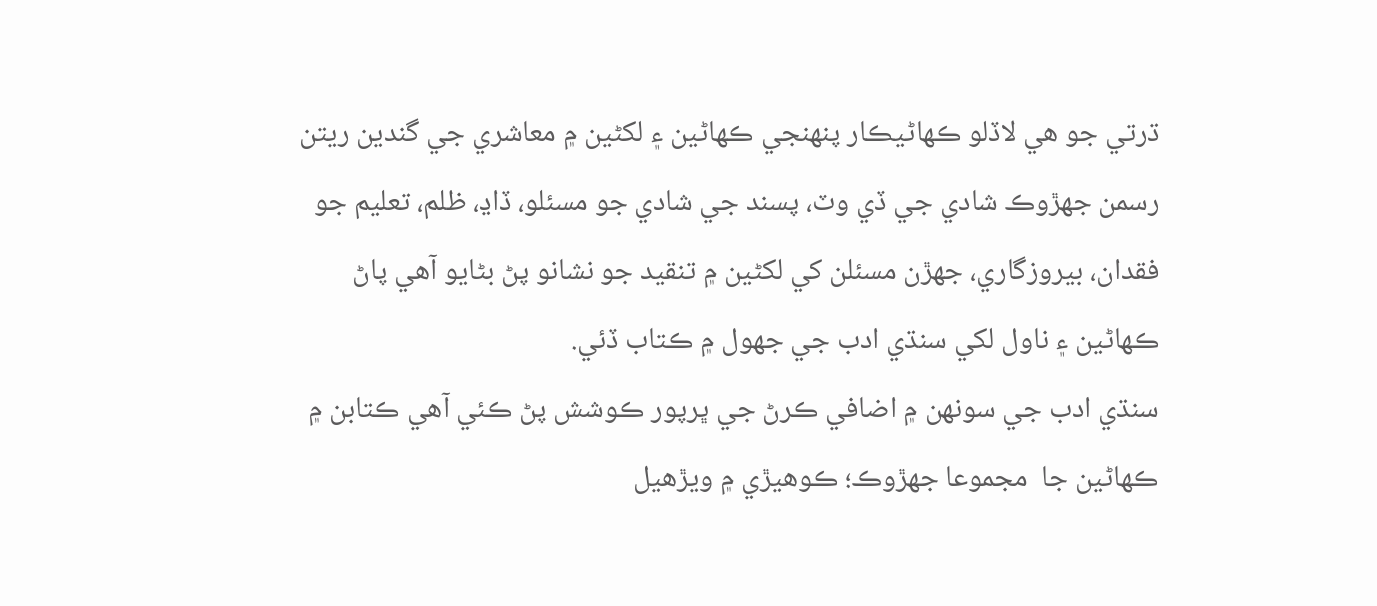ڌرتي جو هي لاڏلو ڪهاڻيڪار پنهنجي ڪهاڻين ۽ لکڻين ۾ معاشري جي گندين ريتن رسمن جهڙوڪ شادي جي ڏي وٽ، پسند جي شادي جو مسئلو، ڏاڍ، ظلم، تعليم جو فقدان، بيروزگاري، جهڙن مسئلن کي لکڻين ۾ تنقيد جو نشانو پڻ بڻايو آهي پاڻ ڪهاڻين ۽ ناول لکي سنڌي ادب جي جهول ۾ ڪتاب ڏئي.
سنڌي ادب جي سونهن ۾ اضافي ڪرڻ جي ڀرپور ڪوشش پڻ ڪئي آهي ڪتابن ۾ ڪهاڻين جا  مجموعا جهڙوڪ؛ ڪوهيڙي ۾ ويڙهيل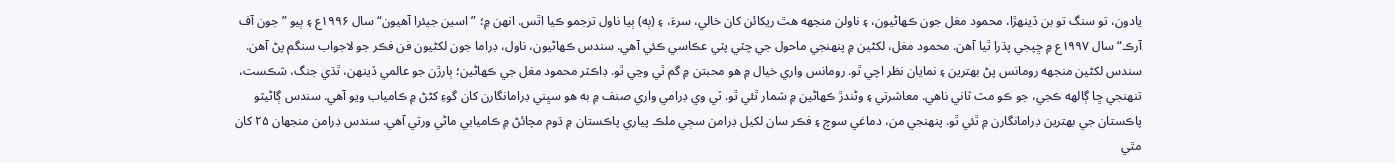يادون، تو سنگ تو بن ڏينهڙا، محمود مغل جون ڪهاڻيون، ۽ ناولن منجهه هٿ ريکائن کان خالي، سرءَ، ۽ (ٻه) ٻيا ناول ترجمو ڪيا اٿس. انهن ۾؛ ”اسين جيئرا آهيون“ سال ۱۹۹۶ع ۽ ٻيو ”جون آف آرڪ“ سال ۱۹۹۷ع ۾ ڇپجي پڌرا ٿيا آهن. محمود مغل، لکڻين ۾ پنهنجي ماحول جي چٽي پٽي عڪاسي ڪئي آهي. سندس ڪهاڻيون، ناول، ڊراما جون لکڻيون فن فڪر جو لاجواب سنگم پڻ آهن. سندس لکڻين منجهه رومانس پڻ بهترين ۽ نمايان نظر اچي ٿو. رومانس واري خيال ۾ هو محبتن ۾ گم ٿي وڃي ٿو. ڊاڪٽر محمود مغل جي ڪهاڻين؛ ٻارڙن جو عالمي ڏينهن، ٿڌي جنگ، شڪست، تنھنجي ڇا ڳالهه ڪجي، جو ڪو مٽ ثاني ناهي. معاشرتي ۽ وڻندڙ ڪهاڻين ۾ شمار ٿئي ٿو. ٽي وي ڊرامي واري صنف ۾ به هو سڀني ڊرامانگارن کان گوءِ کڻڻ ۾ ڪامياب ويو آهي. سندس ڳاڻيٽو پاڪستان جي بهترين ڊرامانگارن ۾ ٿئي ٿو. پنهنجي من، دماغي سوچ ۽ فڪر سان لکيل ڊرامن سڄي ملڪ پياري پاڪستان ۾ ڌوم مچائڻ ۾ ڪاميابي ماڻي ورتي آهي. سندس ڊرامن منجهان ۲۵ کان مٿي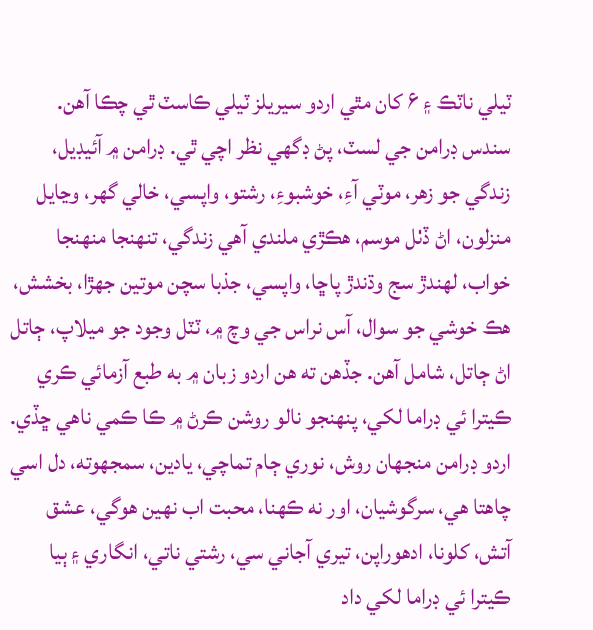ٽيلي ناٽڪ ۽ ۶ کان مٿي اردو سيريلز ٽيلي ڪاسٽ ٿي چڪا آهن. سندس ڊرامن جي لسٽ، پڻ ڊگهي نظر اچي ٿي. ڊرامن ۾ آئيڊيل، زندگي جو زهر، موٽي آءِ، خوشبوءِ، رشتو، واپسي، خالي گهر، وڃايل منزلون، اڻ ڏٺل موسم، هڪڙي ملندي آهي زندگي، تنهنجا منهنجا خواب، لهندڙ سج وڌندڙ پاڇا، واپسي، جذبا سچن موتين جهڙا، بخشش، هڪ خوشي جو سوال، آس نراس جي وچ ۾، ٽٽل وجود جو ميلاپ، ڄاتل اڻ ڄاتل، شامل آهن. جڏهن ته هن اردو زبان ۾ به طبع آزمائي ڪري ڪيترا ئي ڊراما لکي، پنهنجو نالو روشن ڪرڻ ۾ ڪا ڪمي ناهي ڇڏي. اردو ڊرامن منجهان روش، نوري ڄام تماچي، يادين، سمجهوته، دل اسي چاهتا هي، سرگوشيان، اور نه ڪهنا، محبت اب نهين هوگي، عشق آتش، کلونا، ادهوراپن، تيري آجاني سي، رشتي ناتي، انگاري ۽ ٻيا ڪيترا ئي ڊراما لکي داد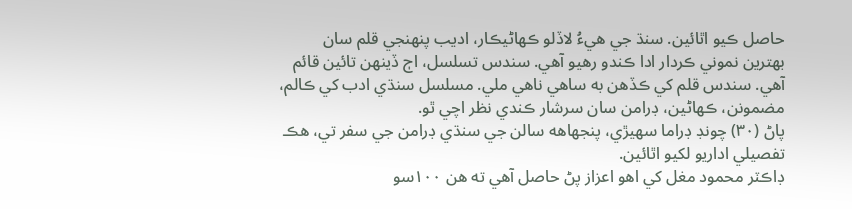حاصل ڪيو اٿائين. سنڌ جي هيءُ لاڏلو ڪهاڻيڪار، اديب پنهنجي قلم سان بهترين نموني ڪردار ادا ڪندو رهيو آهي. سندس تسلسل، اڄ ڏينهن تائين قائم آهي. سندس قلم کي ڪڏهن به ساهي ناهي ملي. مسلسل سنڌي ادب کي ڪالم، مضمونن، ڪهاڻين، ڊرامن سان سرشار ڪندي نظر اچي ٿو.
پاڻ (۳۰) چونڊ ڊراما سهيڙي، پنجهاهه سالن جي سنڌي ڊرامن جي سفر تي، هڪ تفصيلي اداريو لکيو اٿائين.
ڊاڪٽر محمود مغل کي اهو اعزاز پڻ حاصل آهي ته هن ۱۰۰سو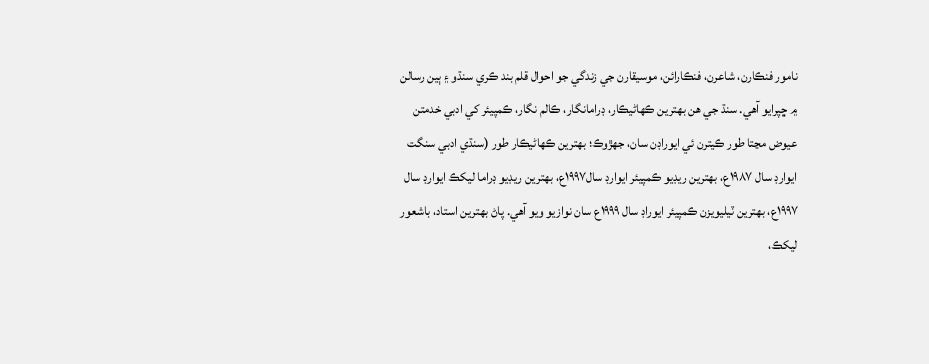نامور فنڪارن، شاعرن، فنڪارائن، موسيقارن جي زندگي جو احوال قلم بند ڪري سنڌو ۽ ٻين رسالن ۾ ڇپرايو آهي. سنڌ جي هن بهترين ڪهاڻيڪار، ڊرامانگار، ڪالم نگار، ڪمپيئر کي ادبي خدمتن عيوض مڃتا طور ڪيترن ئي ايوراڊن سان، جهڙوڪ؛ بهترين ڪهاڻيڪار طور (سنڌي ادبي سنگت ايوارڊ سال ۱۹۸۷ع، بهترين ريڊيو ڪمپيئر ايوارڊ سال۱۹۹۷ع، بهترين ريڊيو ڊراما ليکڪ ايوارڊ سال ۱۹۹۷ع، بهترين ٽيليويزن ڪمپيئر ايوراڊ سال ۱۹۹۹ع سان نوازيو ويو آهي. پاڻ بهترين استاد، باشعور ليکڪ،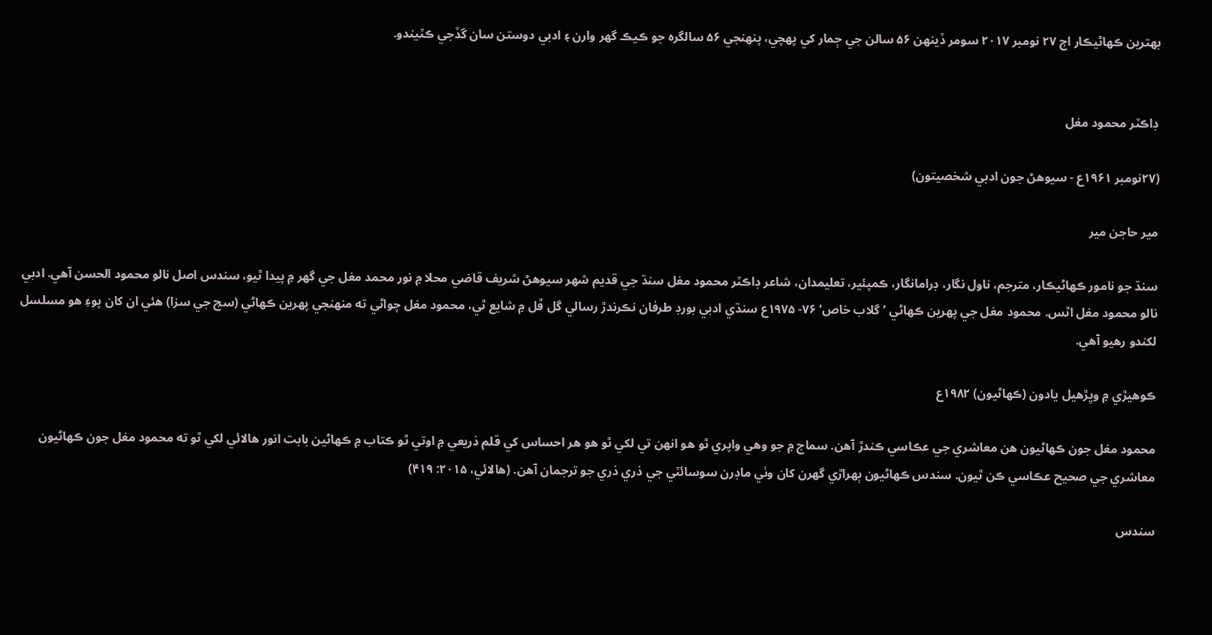بهترين ڪهاڻيڪار اڄ ۲۷ نومبر ۲۰۱۷ سومر ڏينهن ۵۶ سالن جي ڄمار کي پهچي، پنهنجي ۵۶ سالگره جو ڪيڪ گهر وارن ۽ ادبي دوستن سان گڏجي ڪٽيندو.


ڊاڪٽر محمود مغل

(۲۷نومبر ۱۹۶۱ع - سيوهڻ جون ادبي شخصيتون)

مير حاجن مير

سنڌ جو نامور ڪهاڻيڪار، مترجم، ناول نگار، ڊرامانگار، ڪمپئير، تعليمدان، شاعر ڊاڪٽر محمود مغل سنڌ جي قديم شهر سيوهڻ شريف قاضي محلا ۾ نور محمد مغل جي گهر ۾ پيدا ٿيو، سندس اصل نالو محمود الحسن آهي. ادبي نالو محمود مغل اٿس. محمود مغل جي پهرين ڪهاڻي ’گلاب خاص‘ ۷۶- ۱۹۷۵ع سنڌي ادبي بورڊ طرفان نڪرندڙ رسالي گل ڦل ۾ شايع ٿي، محمود مغل چواڻي ته منهنجي پهرين ڪهاڻي (سچ جي سزا) هئي ان کان پوءِ هو مسلسل لکندو رهيو آهي.

ڪوهيڙي ۾ ويِڙهيل يادون (ڪهاڻيون) ۱۹۸۲ع

محمود مغل جون ڪهاڻيون هن معاشري جي عڪاسي ڪندڙ آهن. سماج ۾ جو وهي واپري ٿو هو انهن تي لکي ٿو هو هر احساس کي قلم ذريعي ۾ اوتي ٿو ڪتاب ۾ ڪھاڻين بابت انور هالائي لکي ٿو ته محمود مغل جون ڪهاڻيون معاشري جي صحيح عڪاسي ڪن ٿيون. سندس ڪهاڻيون ٻهراڙي گهرن کان وٺي ماڊرن سوسائٽي جي ذري ذري جو ترجمان آهن. (هالائي، ۲۰۱۵: ۴۱۹)

سندس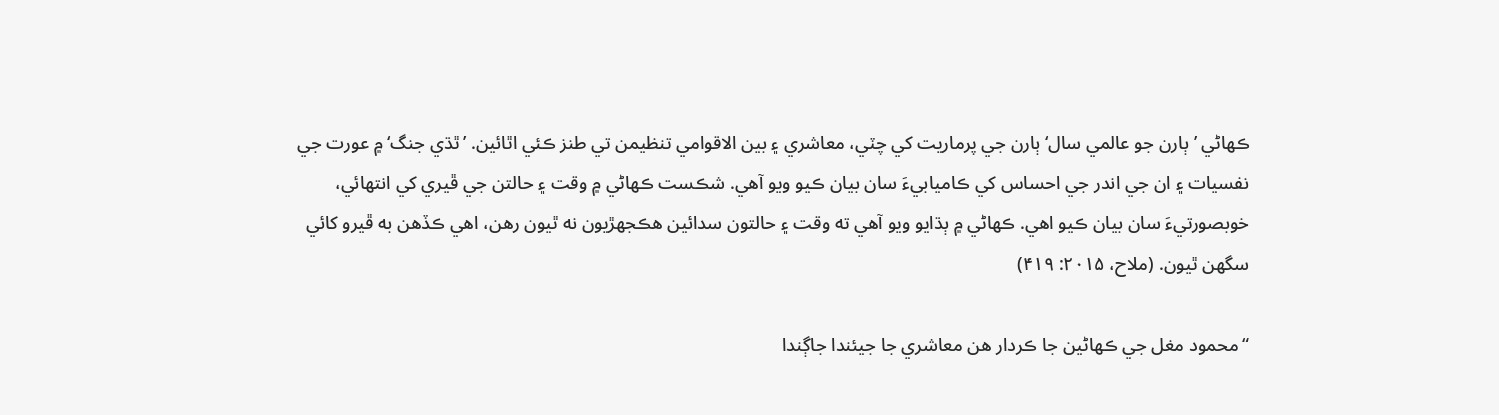ڪهاڻي ’ٻارن جو عالمي سال‘ ٻارن جي پرماريت کي چٽي، معاشري ۽ بين الاقوامي تنظيمن تي طنز ڪئي اٿائين. ’ٿڌي جنگ‘ ۾ عورت جي نفسيات ۽ ان جي اندر جي احساس کي ڪاميابيءَ سان بيان ڪيو ويو آهي. شڪست ڪهاڻي ۾ وقت ۽ حالتن جي ڦيري کي انتهائي، خوبصورتيءَ سان بيان ڪيو اهي. ڪهاڻي ۾ ٻڌايو ويو آهي ته وقت ۽ حالتون سدائين هڪجهڙيون نه ٿيون رهن، اهي ڪڏهن به ڦيرو کائي سگهن ٿيون. (ملاح، ۲۰۱۵: ۴۱۹)

“محمود مغل جي ڪهاڻين جا ڪردار هن معاشري جا جيئندا جاڳندا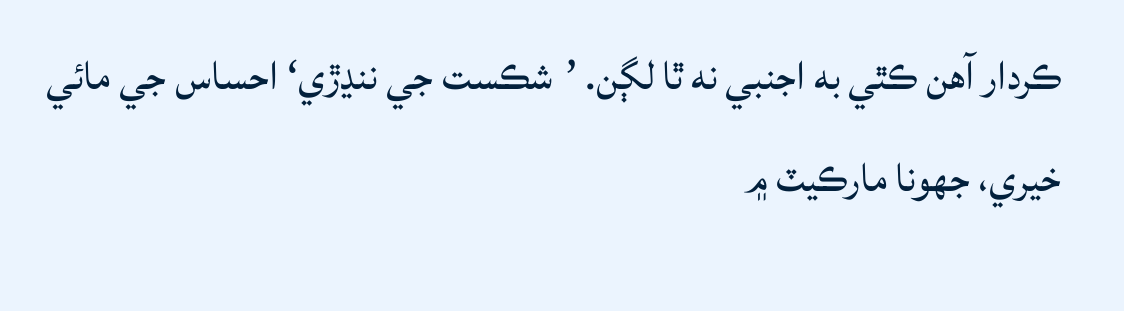ڪردار آهن ڪٿي به اجنبي نه ٿا لڳن. ’شڪست جي ننڍڙي‘ احساس جي مائي خيري، جهونا مارڪيٽ ۾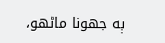ٻه جهونا ماڻهو،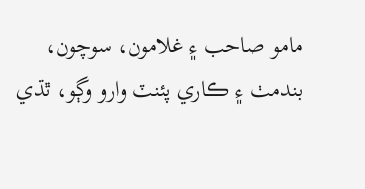مامو صاحب ۽ غلامون، سوچون، بندمٺ ۽ ڪاري پئنٽ وارو وڳو، ٿڌي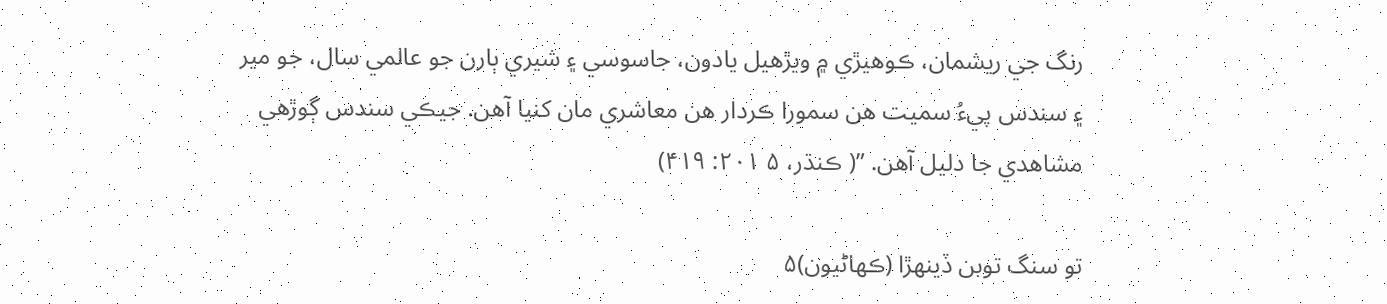رنگ جي ريشمان، ڪوهيڙي ۾ ويڙهيل يادون، جاسوسي ۽ شيري ٻارن جو عالمي سال، جو مير ۽ سندس پيءُ سميت هن سمورا ڪردار هن معاشري مان کنيا آهن. جيڪي سندس ڳوڙهي مشاهدي جا دليل آهن. ”( ڪنڌر، ۵ ۲۰۱: ۴۱۹)

تو سنگ توبن ڏينهڙا (ڪهاڻيون)۵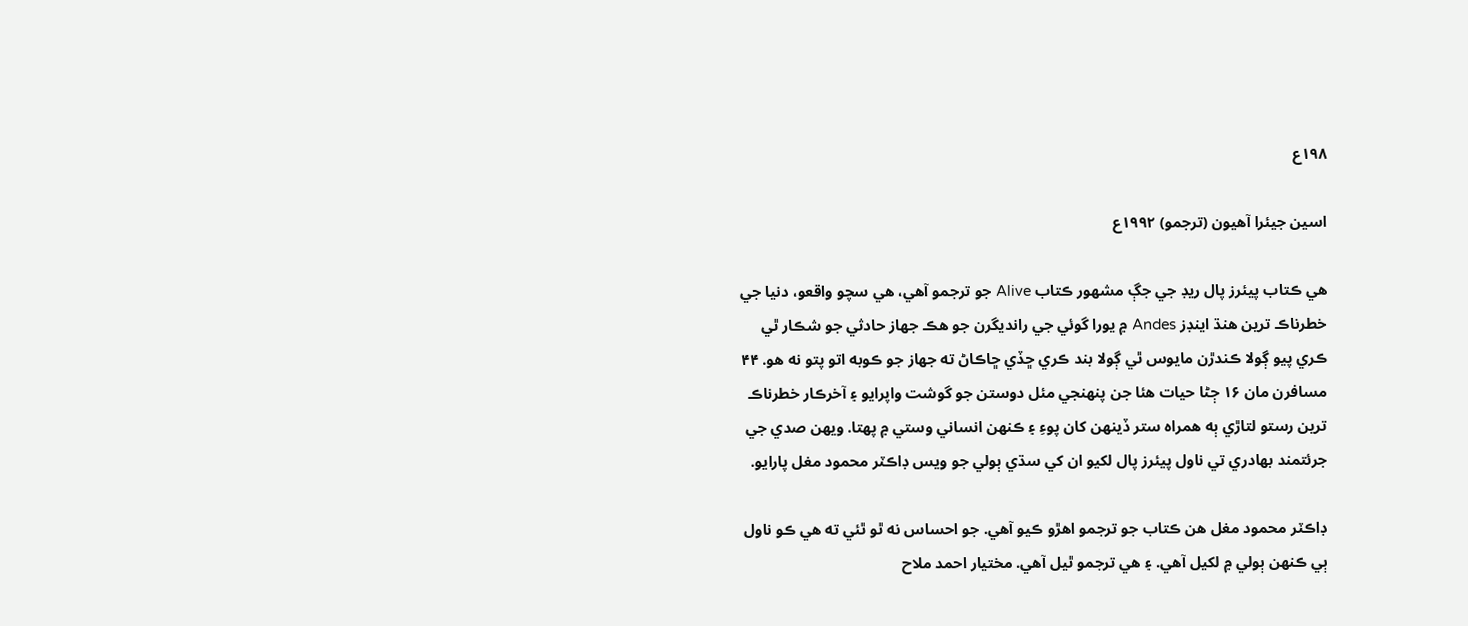۱۹۸ع

اسين جيئرا آهيون (ترجمو) ۱۹۹۲ع

هي ڪتاب پيئرز پال ريڊ جي جڳ مشهور ڪتاب Alive جو ترجمو آهي، هي سچو واقعو، دنيا جي خطرناڪ ترين هنڌ اينڊز Andes ۾ يورا گوئي جي رانديگرن جو هڪ جهاز حادثي جو شڪار ٿي ڪري پيو ڳولا ڪندڙن مايوس ٿي ڳولا بند ڪري ڇڏي ڇاڪاڻ ته جهاز جو ڪوبه اتو پتو نه هو. ۴۴ مسافرن مان ۱۶ ڄڻا حيات هئا جن پنهنجي مئل دوستن جو گوشت واپرايو ۽ آخرڪار خطرناڪ ترين رستو لتاڙي ٻه همراه ستر ڏينهن کان پوءِ ۽ ڪنهن انساني وستي ۾ پهتا. ويهن صدي جي جرئتمند بهادري تي ناول پيئرز پال لکيو ان کي سڌي ٻولي جو ويس ڊاڪٽر محمود مغل پارايو.

ڊاڪٽر محمود مغل هن ڪتاب جو ترجمو اهڙو ڪيو آهي. جو احساس نه ٿو ٿئي ته هي ڪو ناول ٻي ڪنهن ٻولي ۾ لکيل آهي. ۽ هي ترجمو ٿيل آهي. مختيار احمد ملاح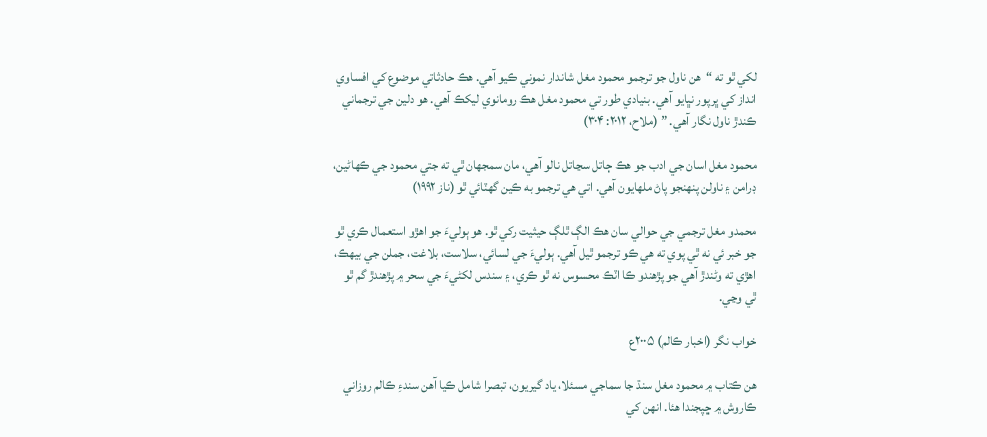لکي ٿو ته “هن ناول جو ترجمو محمود مغل شاندار نموني ڪيو آهي. هڪ حادثاتي موضوع کي افساوي انداز کي ڀرپور نڀايو آهي. بنيادي طور تي محمود مغل هڪ رومانوي ليکڪ آهي. هو دلين جي ترجماني ڪندڙ ناول نگار آهي. ” (ملاح، ۲۰۱۲: ۳۰۴)

محمود مغل اسان جي ادب جو هڪ ڄاتل سڃاتل نالو آهي، مان سمجهان ٿي ته جتي محمود جي ڪهاڻين، ڊرامن ۽ ناولن پنهنجو پاڻ ملهايون آهي. اتي هي ترجمو به ڪين گهٽائي ٿو (ناز ۱۹۹۲)

محمدو مغل ترجمي جي حوالي سان هڪ الڳ ٿلڳ حيثيت رکي ٿو. هو ٻوليءَ جو اهڙو استعمال ڪري ٿو جو خبر ئي نه ٿي پوي ته هي ڪو ترجمو ٿيل آهي. ٻوليءَ جي لسائي، سلاست، بلاغت، جملن جي بيهڪ، اهڙي ته وڻندڙ آهي جو پڙهندو ڪا اٽڪ محسوس نه ٿو ڪري، ۽ سندس لکڻيءَ جي سحر ۾ پڙهندڙ گم ٿو ٿي وڃي.

خواب نگر (اخبار ڪالم) ۲۰۰۵ع

هن ڪتاب ۾ محمود مغل سنڌ جا سماجي مسئلا، ياد گيريون، تبصرا شامل ڪيا آهن سندءِ ڪالم روزاني ڪاروش ۾ ڇپجندا هئا. انهن کي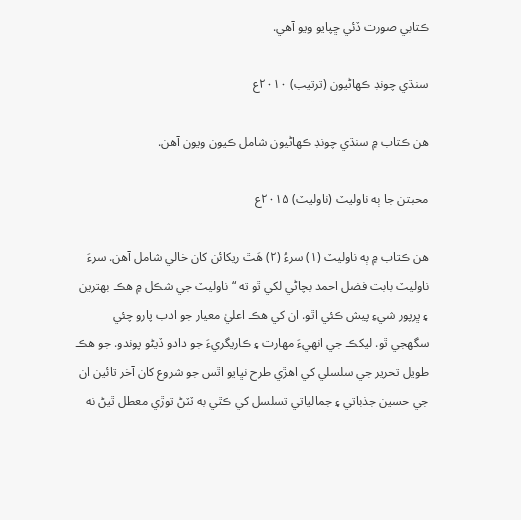ڪتابي صورت ڏئي ڇپايو ويو آهي.

سنڌي چونڊ ڪهاڻيون (ترتيب) ۲۰۱۰ع

هن ڪتاب ۾ سنڌي چونڊ ڪهاڻيون شامل ڪيون ويون آهن.

محبتن جا ٻه ناوليٽ (ناوليٽ) ۲۰۱۵ع

هن ڪتاب ۾ ٻه ناوليٽ (۱) سرءُ (۲) هَٿ ريکائن کان خالي شامل آهن. سرءَ ناوليٽ بابت فضل احمد بچاڻي لکي ٿو ته “ناوليٽ جي شڪل ۾ هڪ بهترين ۽ ڀرپور شيءِ پيش ڪئي اٿو. ان کي هڪ اعليٰ معيار جو ادب پارو چئي سگهجي ٿو. ليکڪ جي انهيءَ مهارت ۽ ڪاريگريءَ جو دادو ڏيڻو پوندو. جو هڪ طويل تحرير جي سلسلي کي اهڙي طرح نڀايو اٿس جو شروع کان آخر تائين ان جي حسين جذباتي ۽ جمالياتي تسلسل کي ڪٿي به ٽٽڻ توڙي معطل ٿيڻ نه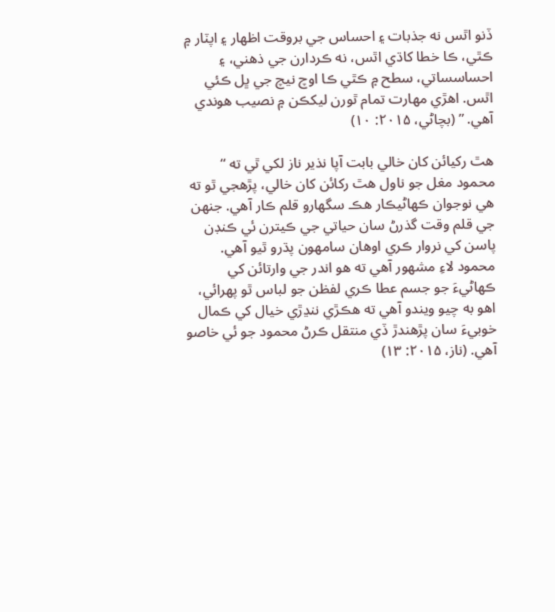ڏنو اٿس نه جذبات ۽ احساس جي بروقت اظهار ۽ اپٽار ۾ ڪٿي، ڪا خطا کاڌي اٿس، نه ڪردارن جي ذهني، ۽ احساسساتي، سطح ۾ ڪٿي ڪا اوچ نيچ جي ڀل ڪئي اٿس. اهڙي مهارت تمام ٿورن ليکڪن ۾ نصيب هوندي آهي. ” (بچاڻي، ۲۰۱۵: ۱۰)

هٿ رکيائن کان خالي بابت آپا نذير ناز لکي ٿي ته “ محمود مغل جو ناول هٿ رکائن کان خالي، پڙهجي ٿو ته هي نوجوان ڪهاڻيڪار هڪ سگهارو قلم ڪار آهي. جنهن جي قلم وقت گذرڻ سان حياتي جي ڪيترن ئي ڪنڊن پاسن کي نروار ڪري اوهان سامهون پڌرو ٿيو آهي. محمود لاءِ مشهور آهي ته هو اندر جي وارتائن کي ڪهاڻيءَ جو جسم عطا ڪري لفظن جو لباس ٿو پهرائي، اهو به چيو ويندو آهي ته هڪڙي ننڍڙي خيال کي ڪمال خوبيءَ سان پڙهندڙ ڏي منتقل ڪرڻ محمود جو ئي خاصو آهي. (ناز، ۲۰۱۵: ۱۳)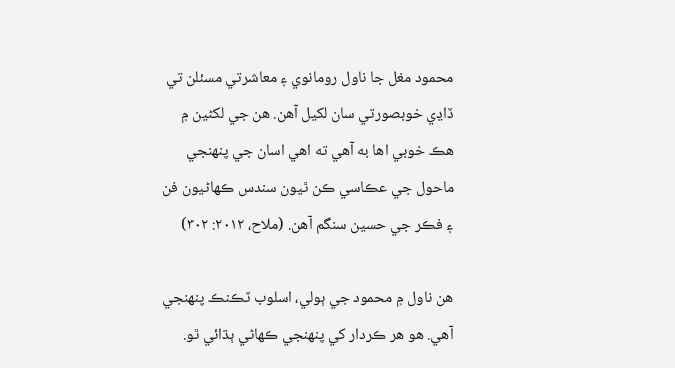محمود مغل جا ناول رومانوي ۽ معاشرتي مسئلن تي ڏاڍي خوبصورتي سان لکيل آهن. هن جي لکڻين ۾ هڪ خوبي اها به آهي ته اهي اسان جي پنهنجي ماحول جي عڪاسي ڪن ٿيون سندس ڪهاڻيون فن ۽ فڪر جي حسين سنگم آهن. (ملاح، ۲۰۱۲: ۳۰۲)

هن ناول ۾ محمود جي ٻولي، اسلوب ٽڪنڪ پنهنجي آهي. هو هر ڪردار کي پنهنجي ڪهاڻي ٻڌائي ٿو.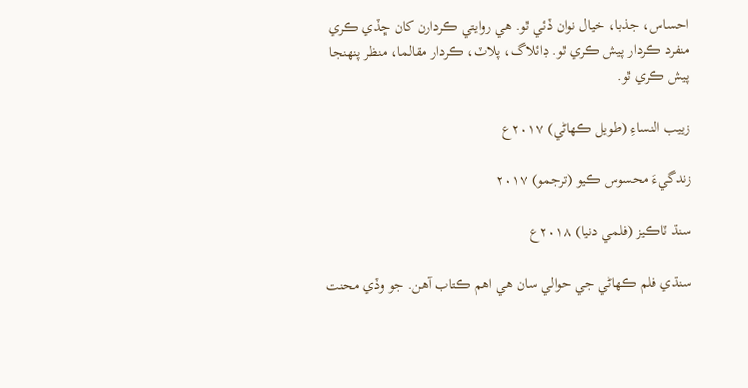احساس، جذبا، خيال نوان ڏئي ٿو. هي روايتي ڪردارن کان ڇڏي ڪري منفرد ڪردار پيش ڪري ٿو. ڊائلاگ، پلاٽ، ڪردار مقالما، منظر پنهنجا پيش ڪري ٿو.

زييب النساءِ (طويل ڪهاڻي) ۲۰۱۷ع

زندگيءَ محسوس ڪيو (ترجمو) ۲۰۱۷

سنڌ ٽاڪيز (فلمي دنيا) ۲۰۱۸ع

سنڌي فلم ڪهاڻي جي حوالي سان هي اهم ڪتاب آهن. جو وڏي محنت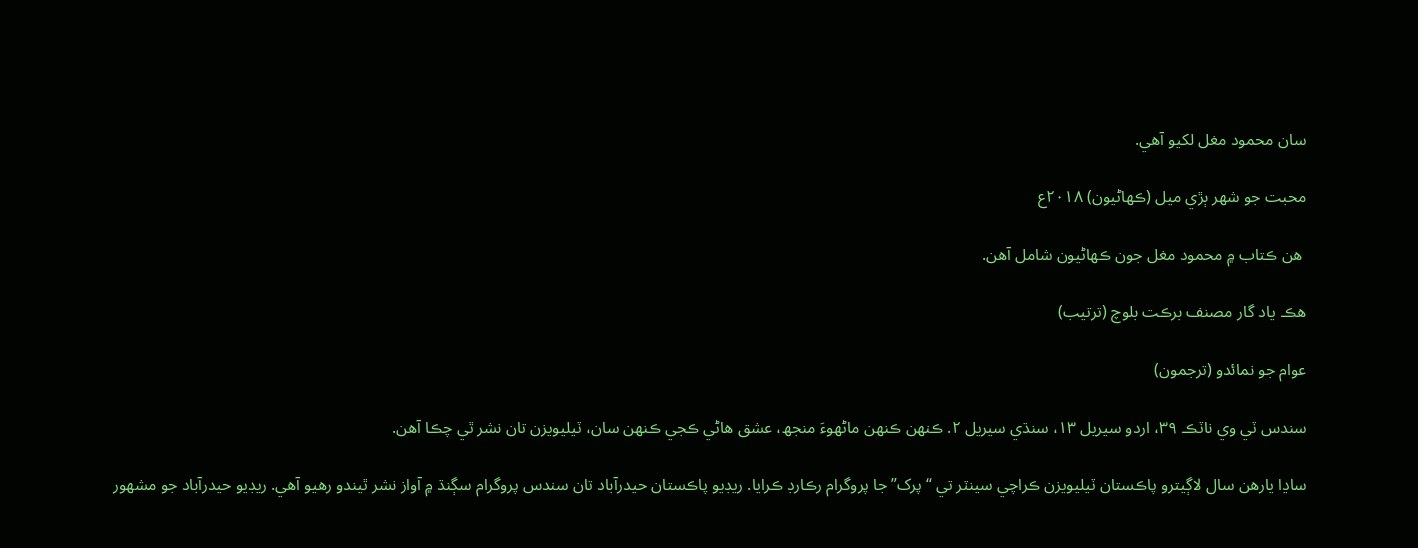سان محمود مغل لکيو آهي.

محبت جو شهر ٻڙي ميل (ڪهاڻيون) ۲۰۱۸ع

 هن ڪتاب ۾ محمود مغل جون ڪهاڻيون شامل آهن.

هڪ ياد گار مصنف برڪت بلوچ (ترتيب)

عوام جو نمائدو (ترجمون)

سندس ٽي وي ناٽڪ ۳۹، اردو سيريل ۱۳، سنڌي سيريل ۲. ڪنهن ڪنهن ماڻهوءَ منجھ، عشق هاڻي ڪجي ڪنهن سان، ٽيليويزن تان نشر ٿي چڪا آهن.

ساڍا يارهن سال لاڳيترو پاڪستان ٽيليويزن ڪراچي سينٽر تي “پرک” جا پروگرام رڪارڊ ڪرايا. ريڊيو پاڪستان حيدرآباد تان سندس پروگرام سڳنڌ ۾ آواز نشر ٿيندو رهيو آهي. ريڊيو حيدرآباد جو مشهور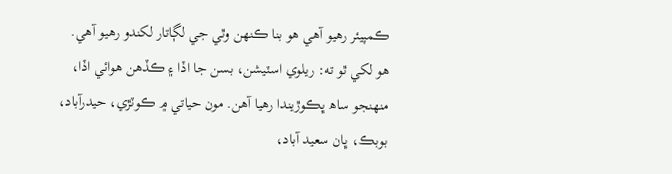ڪمپيئر رهيو آهي هو بنا ڪنهن وٿي جي لڳاتار لکندو رهيو آهي. هو لکي ٿو ته: ريلوي اسٽيشن، بسن جا اڏا ۽ ڪڏهن هوائي اڏا، منهنجو ساھ ڀڪوڙيندا رهيا آهن. مون حياتي ۾ ڪوٽڙي، حيدرآباد، بوبڪ، ڀان سعيد آباد،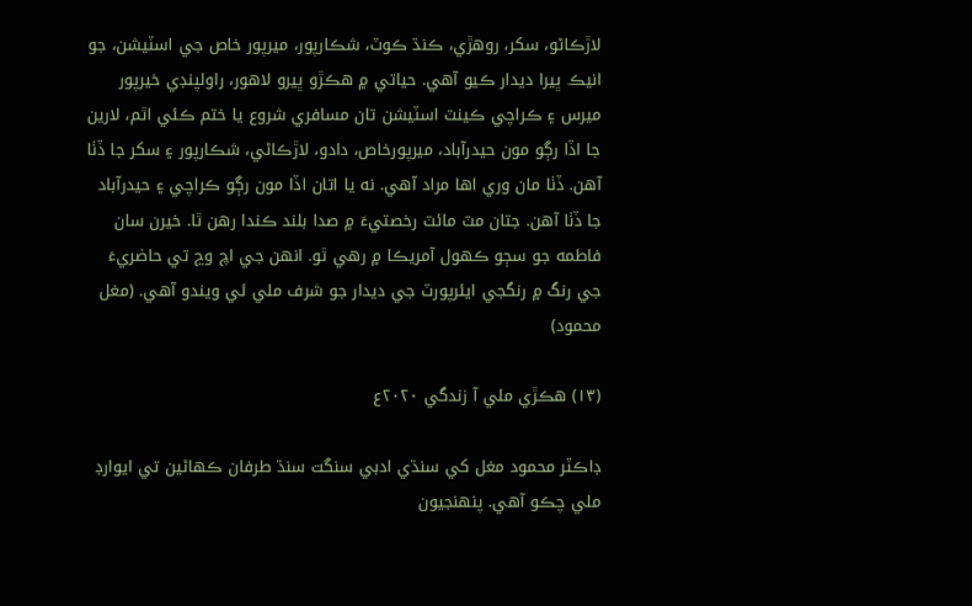لاڙڪاڻو، سکر، روهڙي، ڪنڌ ڪوٽ، شڪارپور، ميرپور خاص جي اسٽيشن، جو انيڪ ڀيرا ديدار ڪيو آهي. حياتي ۾ هڪڙو ڀيرو لاهور، راولپنڊي خيرپور ميرس ۽ ڪراچي ڪينٽ اسٽيشن تان مسافري شروع يا ختم ڪئي اٿم، لارين جا اڏا رڳو مون حيدرآباد، ميرپورخاص، دادو، لاڙڪاڻي، شڪارپور ۽ سکر جا ڏٺا آهن. ڏٺا مان وري اها مراد آهي. نه يا اتان اڏا مون رڳو ڪراچي ۽ حيدرآباد جا ڏٺا آهن. جتان مٽ مائٽ رخصتيءَ ۾ صدا بلند ڪندا رهن ٿا. خيرن سان فاطمه جو سڄو ڪهول آمريڪا ۾ رهي ٿو. انهن جي اچ وڃ تي حاضريءَ جي رنگ ۾ رنگجي ايئرپورٽ جي ديدار جو شرف ملي ئي ويندو آهي. (مغل محمود)

(۱۳) هڪڙي ملي آ زندگي ۲۰۲۰ع

ڊاڪٽر محمود مغل کي سنڌي ادبي سنگت سنڌ طرفان ڪهاڻين تي ايوارڊ ملي چڪو آهي. پنهنجيون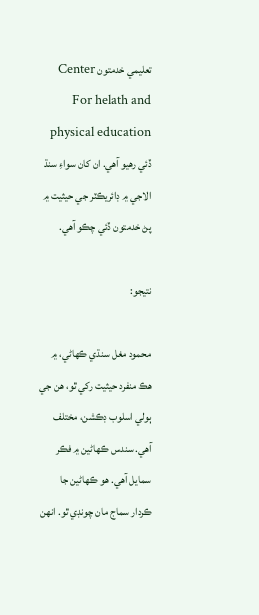تعليمي خدمتون Center For helath and physical education ڏئي رهيو آهي. ان کان سواءِ سنڌ الاجي ۾ ڊائريڪٽر جي حيثيت ۾ پڻ خدمتون ڏئي چڪو آهي.

نتيجو:

محمود مغل سنڌي ڪهاڻي، ۾ هڪ منفرد حيثيت رکي ٿو، هن جي ٻولي اسلوب ڊڪشن، مختلف آهي. سندس ڪهاڻين ۾ فڪر سمايل آهي. هو ڪهاڻين جا ڪردار سماج مان چونڊي ٿو. انهن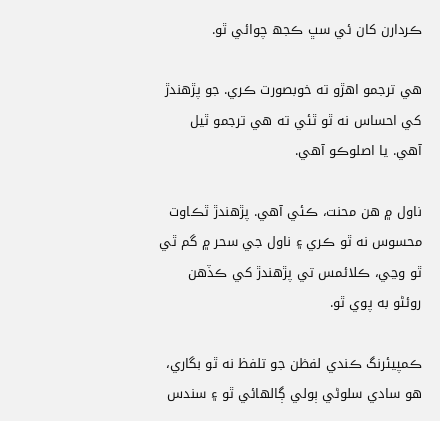ڪردارن کان ئي سڀ ڪجھ چوائي ٿو.

هي ترجمو اهڙو ته خوبصورت ڪري. جو پڙهندڙ کي احساس نه ٿو ٿئي ته هي ترجمو ٿيل آهي. يا اصلوڪو آهي.

ناول ۾ هن محنت، ڪئي آهي. پڙهندڙ ٿڪاوت محسوس نه ٿو ڪري ۽ ناول جي سحر ۾ گم ٿي ٿو وڃي، ڪلائمس تي پڙهندڙ کي ڪڏهن روئڻو به پوي ٿو.

ڪمپيئرنگ ڪندي لفظن جو تلفظ نه ٿو بگاري، هو سادي سلوڻي ٻولي ڳالهائي ٿو ۽ سندس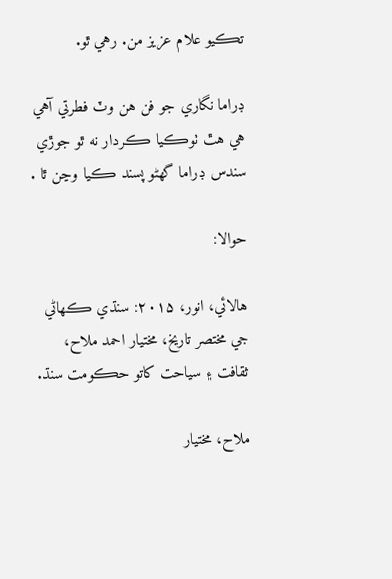تڪيو علام عزيز من. رهي ٿو.

ڊراما نگاري جو فن هن وٽ فطرتي آهي هي هٿ ٺوڪيا ڪردار نه ٿو جوڙي سندس ڊراما گهڻو پسند ڪيا وڃن ٿا .

حوالا:

هالائي، انور، ۲۰۱۵: سنڌي ڪهاڻي جي مختصر تاريخ، مختيار احمد ملاح، ثقافت ۽ سياحت کاتو حڪومت سنڌ.

ملاح، مختيار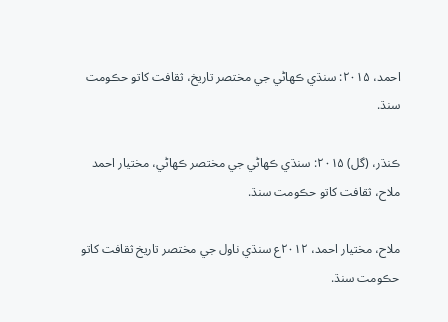احمد، ۲۰۱۵: سنڌي ڪهاڻي جي مختصر تاريخ، ثقافت کاتو حڪومت سنڌ.

ڪنڌر، (گل) ۲۰۱۵: سنڌي ڪهاڻي جي مختصر ڪهاڻي، مختيار احمد ملاح، ثقافت کاتو حڪومت سنڌ.

ملاح، مختيار احمد، ۲۰۱۲ع سنڌي ناول جي مختصر تاريخ ثقافت کاتو حڪومت سنڌ.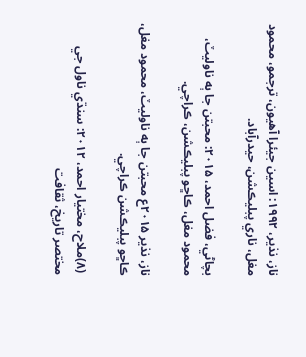ناز، نذير، ۱۹۹۲: اسين جيئرا آهيون، ترجمو، محمود مغل، ناري پبليڪشن، حيدرآباد.

بچاڻي، فضل احمد، ۲۰۱۵: محبتن جا ٻه ناوليٽ، محمود مغل، ڪاڇو پبليڪشن، ڪراچي.

ناز، نذير ۲۰۱۵ع محبتن جا ٻه ناوليٽ، محمود مغل، ڪاڇو پبليڪشن ڪراچي.

 (۸)ملاح، مختيار احمد، ۲۰۱۲: سنڌي ناول جي مختصر تاريخ، ثقافت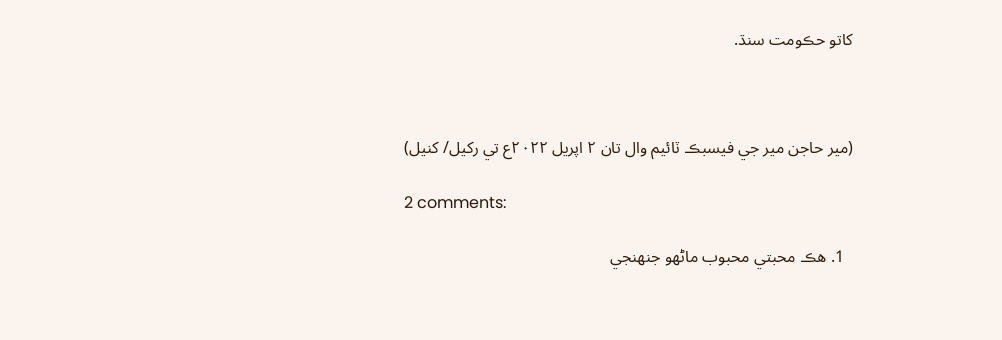کاتو حڪومت سنڌ.



(مير حاجن مير جي فيسبڪ ٽائيم وال تان ۲ اپريل ۲۰۲۲ع تي رکيل/ کنيل)

2 comments:

  1. ھڪ محبتي محبوب ماڻھو جنھنجي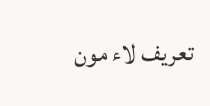تعريف لاء مون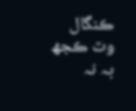ڪنگال وٽ ڪجھ بہ نہ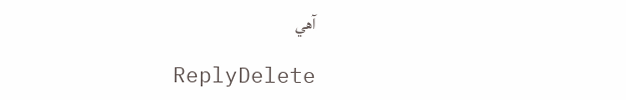آھي

    ReplyDelete